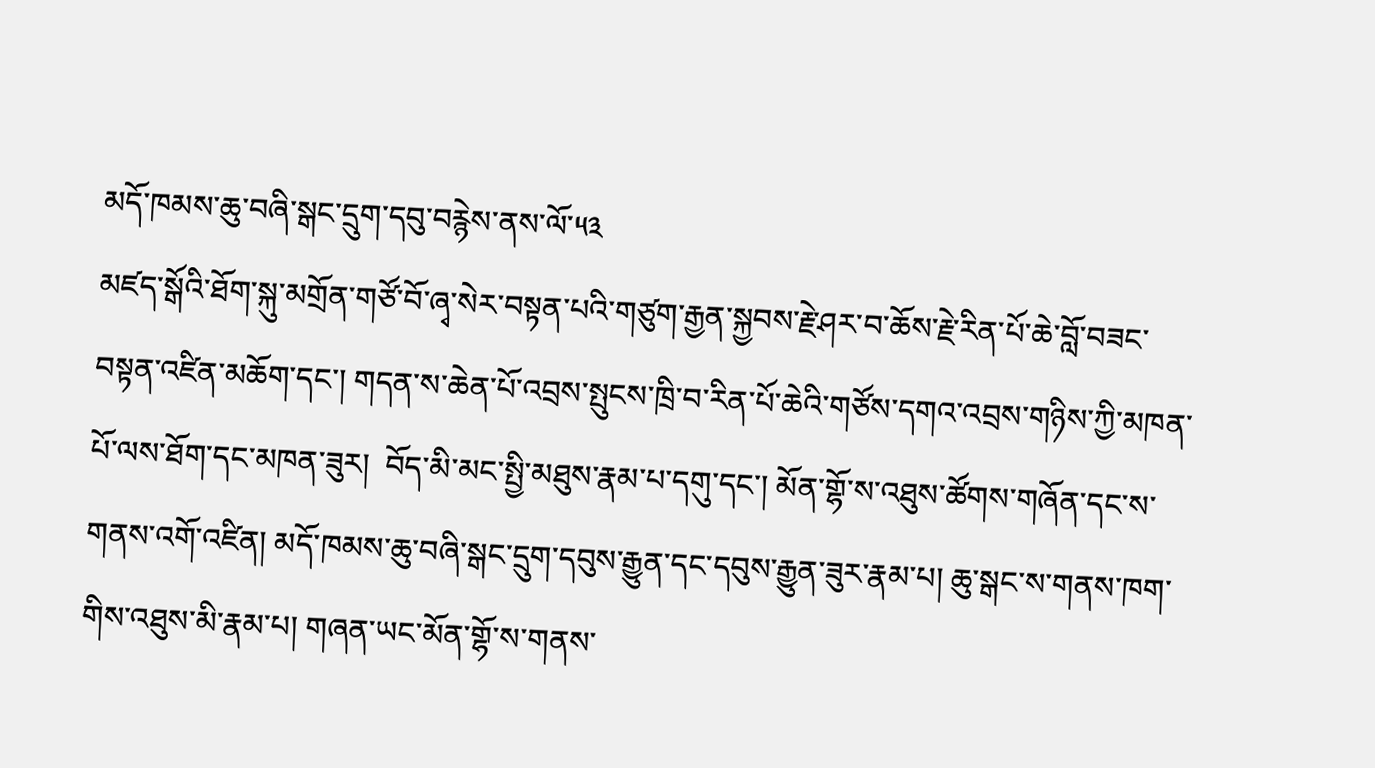མདོ་ཁམས་ཆུ་བཞི་སྒང་དྲུག་དབུ་བརྙེས་ནས་ལོ་༥༣
མཛད་སྒོའི་ཐོག་སྐུ་མགྲོན་གཙོ་བོ་ཞྭ་སེར་བསྟན་པའི་གཙུག་རྒྱན་སྐྱབས་རྗེ་ཤར་བ་ཆོས་རྗེ་རིན་པོ་ཆེ་བློ་བཟང་བསྟན་འཛིན་མཆོག་དང་། གདན་ས་ཆེན་པོ་འབྲས་སྤུངས་ཁྲི་བ་རིན་པོ་ཆེའི་གཙོས་དགའ་འབྲས་གཉིས་ཀྱི་མཁན་པོ་ལས་ཐོག་དང་མཁན་ཟུར།  བོད་མི་མང་སྤྱི་མཐུས་རྣམ་པ་དགུ་དང་། མོན་གྷོ་ས་འཐུས་ཚོགས་གཞོན་དང་ས་གནས་འགོ་འཛིན། མདོ་ཁམས་ཆུ་བཞི་སྒང་དྲུག་དབུས་རྒྱུན་དང་དབུས་རྒྱུན་ཟུར་རྣམ་པ། ཆུ་སྒང་ས་གནས་ཁག་གིས་འཐུས་མི་རྣམ་པ། གཞན་ཡང་མོན་གྷོ་ས་གནས་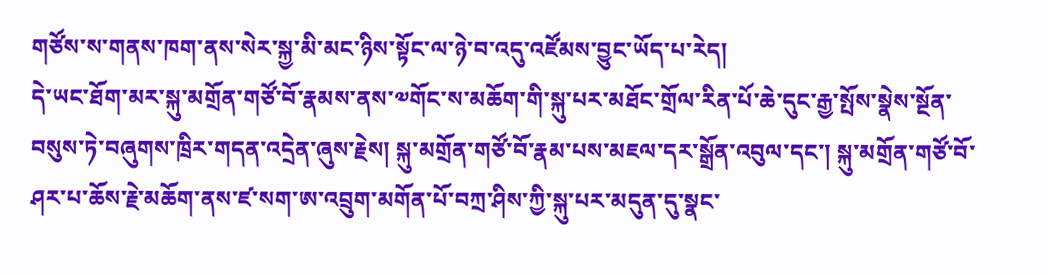གཙོས་ས་གནས་ཁག་ནས་སེར་སྐྱ་མི་མང་ཉིས་སྟོང་ལ་ཉེ་བ་འདུ་འཛོམས་བྱུང་ཡོད་པ་རེད།
དེ་ཡང་ཐོག་མར་སྐུ་མགྲོན་གཙོ་བོ་རྣམས་ནས་༧གོང་ས་མཆོག་གི་སྐུ་པར་མཐོང་གྲོལ་རིན་པོ་ཆེ་དུང་རྒྱ་སྤོས་སྣེས་སྔོན་བསུས་ཏེ་བཞུགས་ཁྲིར་གདན་འདྲེན་ཞུས་རྗེས། སྐུ་མགྲོན་གཙོ་བོ་རྣམ་པས་མཇལ་དར་སྒྲོན་འབུལ་དང་། སྐུ་མགྲོན་གཙོ་བོ་ཤར་པ་ཆོས་རྗེ་མཆོག་ནས་ཛ་སག་ཨ་འབྲུག་མགོན་པོ་བཀྲ་ཤིས་ཀྱི་སྐུ་པར་མདུན་དུ་སྣང་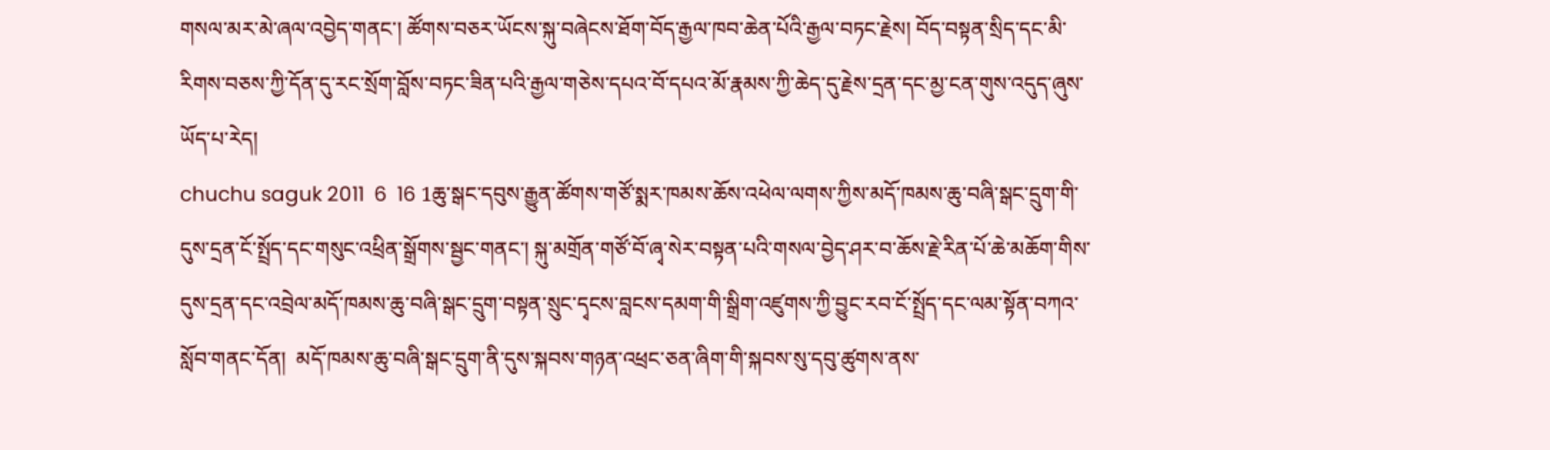གསལ་མར་མེ་ཞལ་འབྱེད་གནང་། ཚོགས་བཅར་ཡོངས་སྐུ་བཞེངས་ཐོག་བོད་རྒྱལ་ཁབ་ཆེན་པོའི་རྒྱལ་བཏང་རྗེས། བོད་བསྟན་སྲིད་དང་མི་རིགས་བཅས་ཀྱི་དོན་དུ་རང་སྲོག་བློས་བཏང་ཟིན་པའི་རྒྱལ་གཅེས་དཔའ་བོ་དཔའ་མོ་རྣམས་ཀྱི་ཆེད་དུ་རྗེས་དྲན་དང་མྱ་ངན་གུས་འདུད་ཞུས་ཡོད་པ་རེད།
chuchu saguk 2011  6  16 1ཆུ་སྒང་དབུས་རྒྱུན་ཚོགས་གཙོ་སྨར་ཁམས་ཆོས་འཕེལ་ལགས་ཀྱིས་མདོ་ཁམས་ཆུ་བཞི་སྒང་དྲུག་གི་དུས་དྲན་ངོ་སྤྲོད་དང་གསུང་འཕྲིན་སྒྲོགས་སྦྱང་གནང་། སྐུ་མགྲོན་གཙོ་བོ་ཞྭ་སེར་བསྟན་པའི་གསལ་བྱེད་ཤར་བ་ཆོས་རྗེ་རིན་པོ་ཆེ་མཆོག་གིས་དུས་དྲན་དང་འབྲེལ་མདོ་ཁམས་ཆུ་བཞི་སྒང་དྲུག་བསྟན་སྲུང་དྭངས་བླངས་དམག་གི་སྒྲིག་འཛུགས་ཀྱི་བྱུང་རབ་ངོ་སྤྲོད་དང་ལམ་སྟོན་བཀའ་སློབ་གནང་དོན།  མདོ་ཁམས་ཆུ་བཞི་སྒང་དྲུག་ནི་དུས་སྐབས་གཉན་འཕྲང་ཅན་ཞིག་གི་སྐབས་སུ་དབུ་ཚུགས་ནས་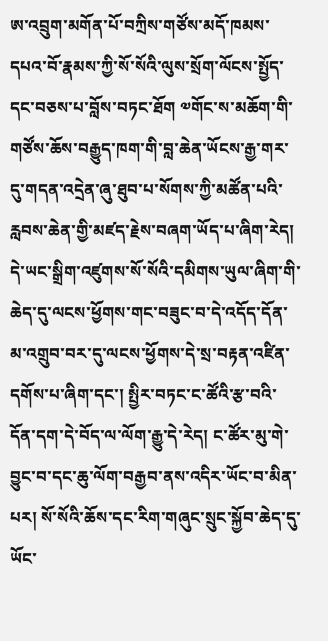ཨ་འབྲུག་མགོན་པོ་བཀྲིས་གཙོས་མདོ་ཁམས་དཔའ་བོ་རྣམས་ཀྱི་སོ་སོའི་ལུས་སྲོག་ལོངས་སྤྱོད་དང་བཅས་པ་བློས་བཏང་ཐོག ༧གོང་ས་མཆོག་གི་གཙོས་ཆོས་བརྒྱུད་ཁག་གི་བླ་ཆེན་ཡོངས་རྒྱ་གར་དུ་གདན་འདྲེན་ཞུ་ཐུབ་པ་སོགས་ཀྱི་མཚོན་པའི་རླབས་ཆེན་གྱི་མཛད་རྗེས་བཞག་ཡོད་པ་ཞིག་རེད། དེ་ཡང་སྒྲིག་འཛུགས་སོ་སོའི་དམིགས་ཡུལ་ཞིག་གི་ཆེད་དུ་ལངས་ཕྱོགས་གང་བཟུང་བ་དེ་འདོད་དོན་མ་འགྲུབ་བར་དུ་ལངས་ཕྱོགས་དེ་སྲ་བརྟན་འཛིན་དགོས་པ་ཞིག་དང་། སྤྱིར་བཏང་ང་ཚོའི་རྩ་བའི་དོན་དག་དེ་བོད་ལ་ལོག་རྒྱུ་དེ་རེད། ང་ཚོར་མུ་གེ་བྱུང་བ་དང་ཆུ་ལོག་བརྒྱབ་ནས་འདིར་ཡོང་བ་མིན་པར། སོ་སོའི་ཆོས་དང་རིག་གཞུང་སྲུང་སྐྱོབ་ཆེད་དུ་ཡོང་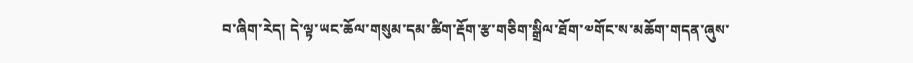བ་ཞིག་རེད། དེ་ལྟ་ཡང་ཆོལ་གསུམ་དམ་ཚིག་རྡོག་རྩ་གཅིག་སྒྲིལ་ཐོག་༧གོང་ས་མཆོག་གདན་ཞུས་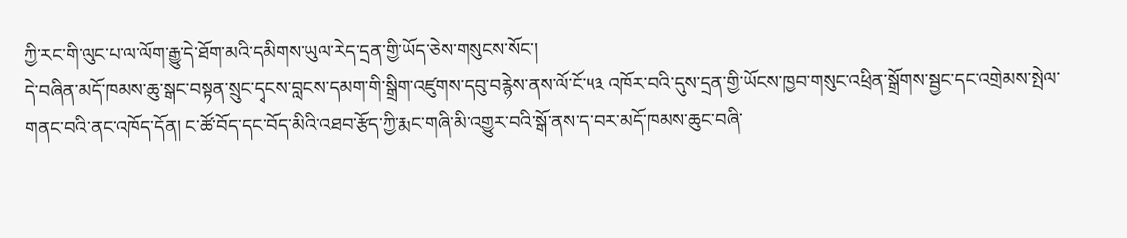ཀྱི་རང་གི་ལུང་པ་ལ་ལོག་རྒྱུ་དེ་ཐོག་མའི་དམིགས་ཡུལ་རེད་དྲན་གྱི་ཡོད་ཅེས་གསུངས་སོང་།
དེ་བཞིན་མདོ་ཁམས་ཆུ་སྒང་བསྟན་སྲུང་དྭངས་བླངས་དམག་གི་སྒྲིག་འཛུགས་དབུ་བརྙེས་ནས་ལོ་ངོ་༥༣ འཁོར་བའི་དུས་དྲན་གྱི་ཡོངས་ཁྱབ་གསུང་འཕྲིན་སྒྲོགས་སྦྱང་དང་འགྲེམས་སྤེལ་གནང་བའི་ནང་འཁོད་དོན། ང་ཚོ་བོད་དང་བོད་མིའི་འཐབ་རྩོད་ཀྱི་རྨང་གཞི་མི་འགྱུར་བའི་སྒོ་ནས་ད་བར་མདོ་ཁམས་ཆུང་བཞི་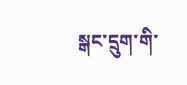སྒང་དྲུག་གི་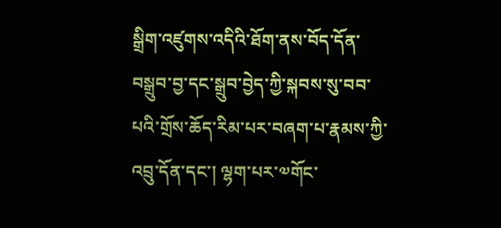སྒྲིག་འཛུགས་འདིའི་ཐོག་ནས་བོད་དོན་བསྒྲུབ་བྱ་དང་སྒྲུབ་བྱེད་ཀྱི་སྐབས་སུ་བབ་པའི་གྲོས་ཆོད་རིམ་པར་བཞག་པ་རྣམས་ཀྱི་འབྲུ་དོན་དང་། ལྷག་པར་༧གོང་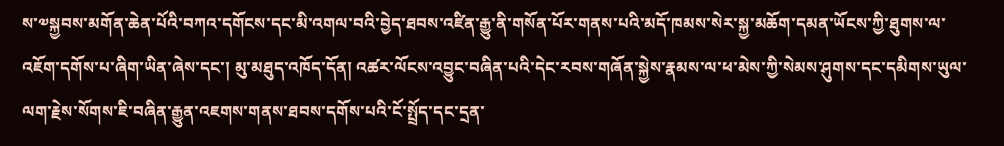ས་༧སྐྱབས་མགོན་ཆེན་པོའི་བཀའ་དགོངས་དང་མི་འགལ་བའི་བྱེད་ཐབས་འཛིན་རྒྱུ་ནི་གསོན་པོར་གནས་པའི་མདོ་ཁམས་སེར་སྐྱ་མཆོག་དམན་ཡོངས་ཀྱི་ཐུགས་ལ་འཇོག་དགོས་པ་ཞིག་ཡིན་ཞེས་དང་། མུ་མཐུད་འཁོད་དོན། འཚར་ལོངས་འབྱུང་བཞིན་པའི་དེང་རབས་གཞོན་སྐྱེས་རྣམས་ལ་ཕ་མེས་ཀྱི་སེམས་ཤུགས་དང་དམིགས་ཡུལ་ལག་རྗེས་སོགས་ཇི་བཞིན་རྒྱུན་འཇགས་གནས་ཐབས་དགོས་པའི་ངོ་སྤྲོད་དང་དྲན་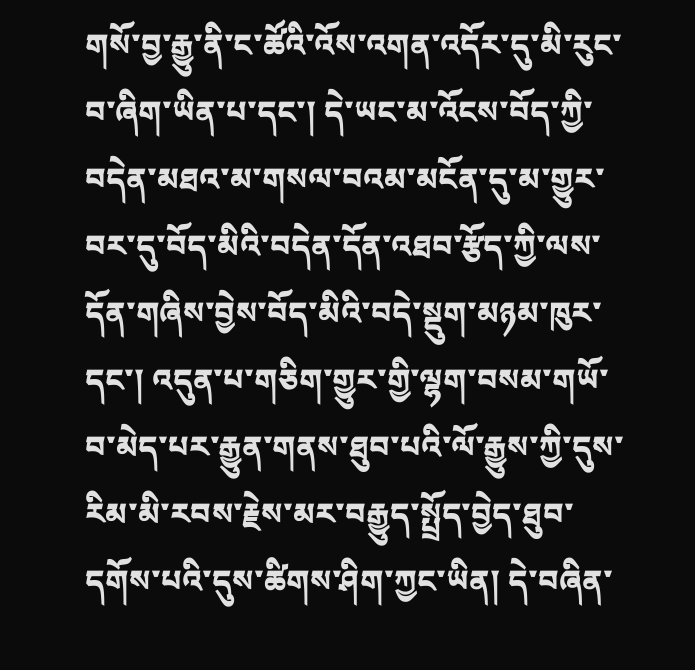གསོ་བྱ་རྒྱུ་ནི་ང་ཚོའི་འོས་འགན་འདོར་དུ་མི་རུང་བ་ཞིག་ཡིན་པ་དང་། དེ་ཡང་མ་འོངས་བོད་ཀྱི་བདེན་མཐའ་མ་གསལ་བའམ་མངོན་དུ་མ་གྱུར་བར་དུ་བོད་མིའི་བདེན་དོན་འཐབ་རྩོད་ཀྱི་ལས་དོན་གཞིས་བྱེས་བོད་མིའི་བདེ་སྡུག་མཉམ་ཁུར་དང་། འདུན་པ་གཅིག་གྱུར་གྱི་ལྷག་བསམ་གཡོ་བ་མེད་པར་རྒྱུན་གནས་ཐུབ་པའི་ལོ་རྒྱུས་ཀྱི་དུས་རིམ་མི་རབས་རྗེས་མར་བརྒྱུད་སྤྲོད་བྱེད་ཐུབ་དགོས་པའི་དུས་ཚིགས་ཤིག་ཀྱང་ཡིན། དེ་བཞིན་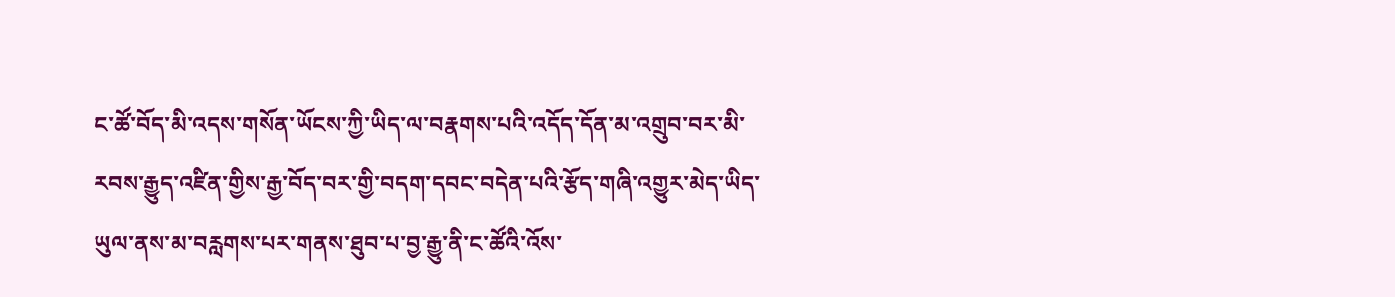ང་ཚོ་བོད་མི་འདས་གསོན་ཡོངས་ཀྱི་ཡིད་ལ་བརྣགས་པའི་འདོད་དོན་མ་འགྲུབ་བར་མི་རབས་རྒྱུད་འཛིན་གྱིས་རྒྱ་བོད་བར་གྱི་བདག་དབང་བདེན་པའི་རྩོད་གཞི་འགྱུར་མེད་ཡིད་ཡུལ་ནས་མ་བརླགས་པར་གནས་ཐུབ་པ་བྱ་རྒྱུ་ནི་ང་ཚོའི་འོས་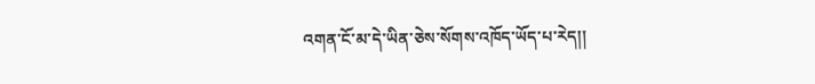འགན་ངོ་མ་དེ་ཡིན་ཅེས་སོགས་འཁོད་ཡོད་པ་རེད།།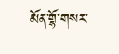མོན་གྷོ་གསར་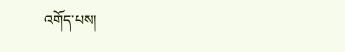འགོད་པས།